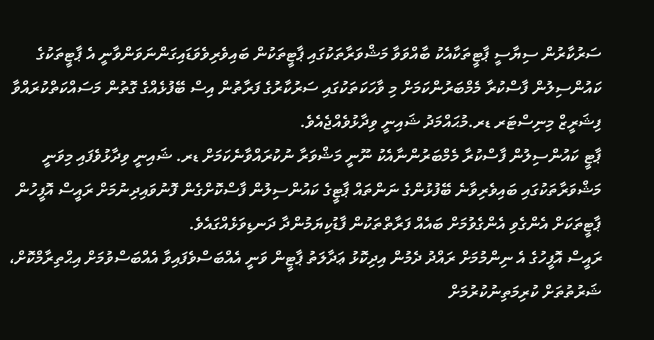ސަރުކާރުން ސިޔާސީ ޕާޓީތަކާއެކު ބާއްވަވާ މަޝްވަރާތަކުގައި ޕާޓީތަކުން ބައިވެރިވެވަޑައިގަންނަވަންވާނީ އެ ޕާޓީތަކުގެ ކައުންސިލުން ފާސްކުރާ މެމްބަރުންކަމަށް މި ވާހަކަތަކުގައި ސަރުކާރުގެ ފަރާތުން އިސް ބޭފުޅެއްގެ ގޮތުން މަސައްކަތްކުރައްވާ ފިޝަރީޒް މިނިސްޓަރ ޑރ.މުޙައްމަދު ޝައިނީ ވިދާޅުވެއްޖެއެވެ.
ޕާޓީ ކައުންސިލުން ފާސްކުރާ މެމްބަރުންނާއެކު ނޫނީ މަޝްވަރާ ނުކުރައްވާނެކަމަށް ޑރ. ޝައިނީ ވިދާޅުވެފައި މިވަނީ މަޝްވަރާތަކުގައި ބައިވެރިވާނެ ބޭފުޅުންގެ ނަންތައް ޕާޓީގެ ކައުންސިލުން ފާސްކޮށްގެން ފޮނުވައިދިނުމަށް ރައީސް އޮފީހުން ޕާޓީތަކަށް އެންގެވި އެންގެވުމަށް ބައެއް ފަރާތްތަކުން ފާޑުކިޔަމުންދާ ދަނޑިވަޅެއްގައެވެ.
ރައީސް އޮފީހުގެ އެ ނިންމުމަށް ރައްދު ދެމުން އިދިކޮޅު ޢަދާލަތު ޕާޓީން ވަނީ އެއްބަސްވެފައިވާ އެއްބަސްވުމަށް އިޙްތިރާމްކޮށް، ޝަރުތުތަށް ކުރިމަތިނުކުރުމަށް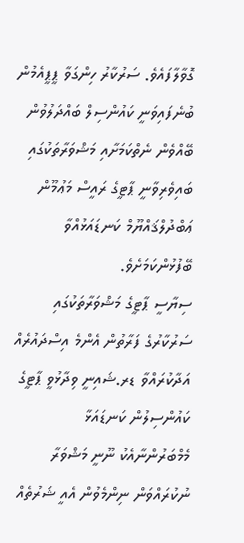ގޮވާލާފައެވެ. ސަރުކާރު ހިންގަވާ ޕީޕީއެމުން ބުނެފައިވަނީ ކައުންސިލް ބައްދަލުވުން ބޭއްވެން ނެތްކަމަށާއި މަޝްވަރާތަކުގައި ބައިވެރިވާނީ ޕާޓީގެ ރައީސް މަޢުމޫން ޢަބްދުލްޤައްޔޫމް ކަނޑައަޅުއްވާ ބޭފުޅުންކަމަށެވެ.
ސިޔާސީ ޕާޓީގެ މަޝްވަރާތަކުގައި ސަރުކާރުގެ ފަރާތުން އެންމެ އިސްދައުރެއް އަދާކުރައްވާ ޑރ.ޝައިނީ ވިދާޅުވީ ޕާޓީގެ ކައުންސިލުން ކަނޑައަޅާ މެމްބަރުންނާއެކު ނޫނީ މަޝްވަރާ ނުކުރައްވަން ނިންމެވުން އެއީ ޝަރުތެއް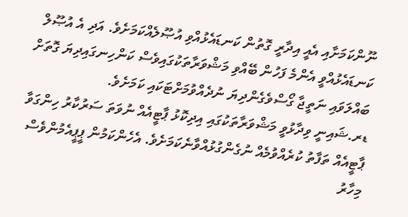ނޫންކަމަށާއި އެއީ އިދާރީ ގޮތުން ކަނޑައެޅުއްވި އުޞޫލެއްކަމަށެވެ. އަދި އެ އުޞޫލް ކަނޑައެޅުއްވީ އެންމެ ފަހުން ބޭއްވި މަޝްވަރާތަކުގައިވެސް ކަންހިނގައިދިޔަ ގޮތަށް ބައްލަވައި ނަތީޖާ ގޯސްވެގެންދިޔަ ނުދެއްވުމަށްޓަކައި ކަމަށެވެ.
ޑރ.ޝައިނީ ވިދާޅުވީ މަޝްވަރާތަކުގައި އިދިކޮޅު ޕާޓީއެއް ނުވަތަ ސަރުކާރު ހިންގަވާ ޕާޓީއެއް ތަފާތު ކުރެއްވުމެއް ނުގެންގުޅުއްވާނެކަމަށެވެ. އެހެންކަމުން ޕީޕީއެމުންވެސް މިހާރު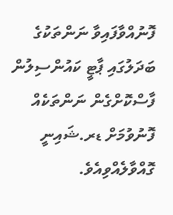ފޮނުއްވާފައިވާ ނަންތަކުގެ ބަދަލުގައި ޕާޓީ ކައުންސިލުން ފާސްކޮށްގެން ނަންތަކެއް ފޮނުވުމަށް ޑރ.ޝައިނީ ގޮއްވާލެއްވިއެވެ.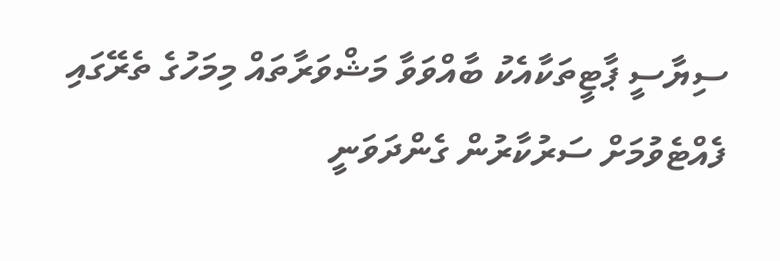ސިޔާސީ ޕާޓީތަކާއެކު ބާއްވަވާ މަޝްވަރާތައް މިމަހުގެ ތެރޭގައި ފެއްޓެވުމަށް ސަރުކާރުން ގެންދަވަނީ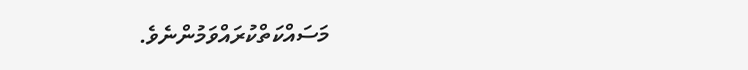މަސައްކަތްކުރައްވަމުންނެވެ.